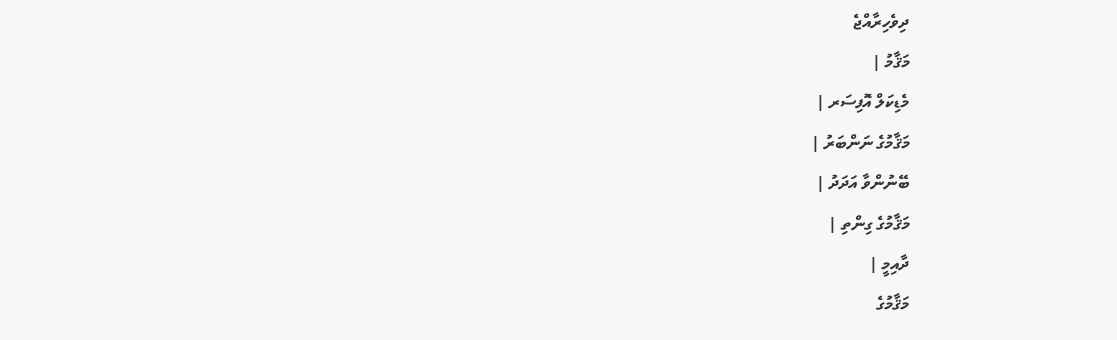ދިވެހިރާއްޖެ
މަޤާމު |
މެޑިކަލް އޮފިސަރ |
މަޤާމުގެ ނަންބަރު |
ބޭނުންވާ އަދަދު |
މަޤާމުގެ ގިންތި |
ދާއިމީ |
މަޤާމުގެ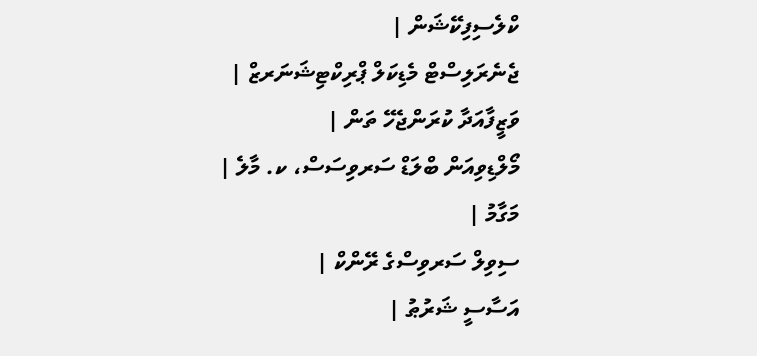ކްލެސިފިކޭޝަން |
ޖެނެރަލިސްޓް މެޑިކަލް ޕްރިކްޓިޝަނަރޒް |
ވަޒީފާއަދާ ކުރަންޖެހޭ ތަން |
މޯލްޑިވިއަން ބްލަޑް ސަރވިސަސް، ކ. މާލެ |
މަގާމު |
ސިވިލް ސަރވިސްގެ ރޭންކް |
އަސާސީ ޝަރުޠު |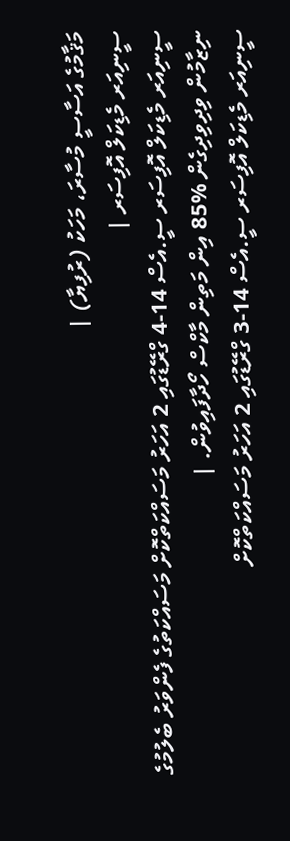މަޤާމުގެ އަސާސީ މުސާރަ، މަހަކު (ރުފިޔާ) |
ސީނިއަރ މެޑިކަލް އޮފިސަރ |
ސީނިއަރ މެޑިކަލް އޮފިސަރ ސީ.އެސް 14-4 ގްރޭޑުގައި 2 އަހަރު މަސައްކަތްކޮށް މަސައްކަތުގެ ފެންވަރު ބެލުމުގެ ނިޒާމުން ވިދިވިދިގެން %85 އިން މަތިން މާކްސް ހޯދާފައިވުން. |
ސީނިއަރ މެޑިކަލް އޮފިސަރ ސީ.އެސް 14-3 ގްރޭޑުގައި 2 އަހަރު މަސައްކަތްކޮށް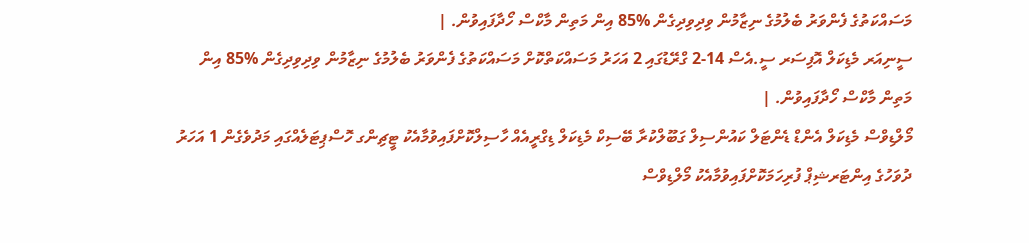މަސައްކަތުގެ ފެންވަރު ބެލުމުގެ ނިޒާމުން ވިދިވިދިގެން %85 އިން މަތިން މާކްސް ހޯދާފައިވުން. |
ސީނިއަރ މެޑިކަލް އޮފިސަރ ސީ.އެސް 14-2 ގްރޭޑުގައި 2 އަހަރު މަސައްކަތްކޮށް މަސައްކަތުގެ ފެންވަރު ބެލުމުގެ ނިޒާމުން ވިދިވިދިގެން %85 އިން މަތިން މާކްސް ހޯދާފައިވުން. |
މޯލްޑިވްސް މެޑިކަލް އެންޑް ޑެންޓަލް ކައުންސިލް ގަބޫލްކުރާ ބޭސިކް މެޑިކަލް ޑިގްރީއެއް ހާސިލްކޮށްފައިވުމާއެކު ޓީޗިންގ ހޮސްޕިޓަލެއްގައި މަދުވެގެން 1 އަހަރު ދުވަހުގެ އިންޓަރޝިޕް ފުރިހަމަކޮށްފައިވުމާއެކު މޯލްޑިވްސް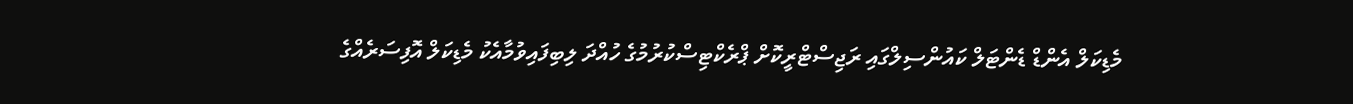މެޑިކަލް އެންޑް ޑެންޓަލް ކައުންސިލްގައި ރަޖިސްޓްރީކޮށް ޕްރެކްޓިސްކުރުމުގެ ހުއްދަ ލިބިފައިވުމާއެކު މެޑިކަލް އޮފިސަރެއްގެ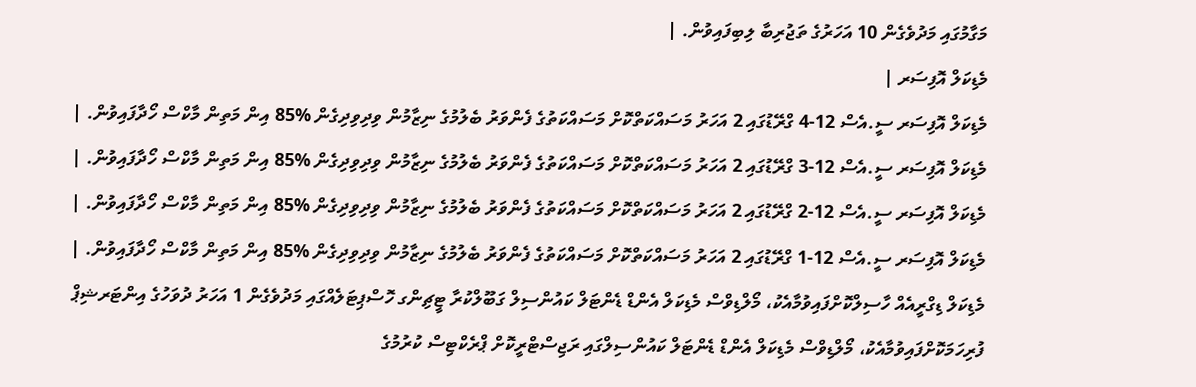މަގާމުގައި މަދުވެގެން 10 އަހަރުގެ ތަޖުރިބާ ލިބިފައިވުން. |
މެޑިކަލް އޮފިސަރ |
މެޑިކަލް އޮފިސަރ ސީ.އެސް 12-4 ގްރޭޑުގައި 2 އަހަރު މަސައްކަތްކޮށް މަސައްކަތުގެ ފެންވަރު ބެލުމުގެ ނިޒާމުން ވިދިވިދިގެން %85 އިން މަތިން މާކްސް ހޯދާފައިވުން. |
މެޑިކަލް އޮފިސަރ ސީ.އެސް 12-3 ގްރޭޑުގައި 2 އަހަރު މަސައްކަތްކޮށް މަސައްކަތުގެ ފެންވަރު ބެލުމުގެ ނިޒާމުން ވިދިވިދިގެން %85 އިން މަތިން މާކްސް ހޯދާފައިވުން. |
މެޑިކަލް އޮފިސަރ ސީ.އެސް 12-2 ގްރޭޑުގައި 2 އަހަރު މަސައްކަތްކޮށް މަސައްކަތުގެ ފެންވަރު ބެލުމުގެ ނިޒާމުން ވިދިވިދިގެން %85 އިން މަތިން މާކްސް ހޯދާފައިވުން. |
މެޑިކަލް އޮފިސަރ ސީ.އެސް 12-1 ގްރޭޑުގައި 2 އަހަރު މަސައްކަތްކޮށް މަސައްކަތުގެ ފެންވަރު ބެލުމުގެ ނިޒާމުން ވިދިވިދިގެން %85 އިން މަތިން މާކްސް ހޯދާފައިވުން. |
މެޑިކަލް ޑިގްރީއެއް ހާސިލްކޮށްފައިވުމާއެކު، މޯލްޑިވްސް މެޑިކަލް އެންޑް ޑެންޓަލް ކައުންސިލް ގަބޫލްކުރާ ޓީޗިންގ ހޮސްޕިޓަލެއްގައި މަދުވެގެން 1 އަހަރު ދުވަހުގެ އިންޓަރޝިޕް ފުރިހަމަކޮށްފައިވުމާއެކު، މޯލްޑިވްސް މެޑިކަލް އެންޑް ޑެންޓަލް ކައުންސިލްގައި ރަޖިސްޓްރީކޮށް ޕްރެކްޓިސް ކުރުމުގެ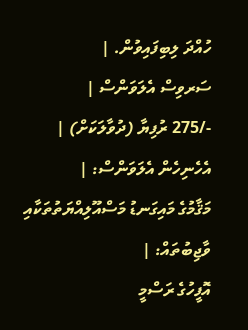ހުއްދަ ލިބިފައިވުން. |
ސަރވިސް އެލަވަންސް |
-/275 ރުފިޔާ (ދުވާލަކަށް) |
އެހެނިހެން އެލަވަންސް: |
މަޤާމުގެ މައިގަނޑު މަސްއޫލިއްޔަތުތަކާއި ވާޖިބުތައް: |
އޮފީހުގެ ރަސްމީ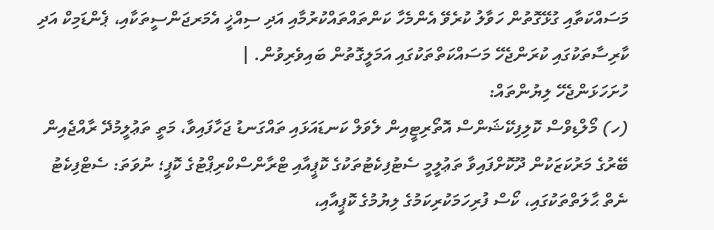މަސައްކަތާއި ގުޅޭގޮތުން ހަވާލު ކުރެވޭ އެންމެހާ ކަންތައްތައްކުރުމާއި އަދި ސިއްޚީ އެމަރޖަންސީތަކާއި، ޕެންޑަމިކް އަދި ކާރިސާތަކުގައި ކުރަންޖެހޭ މަސައްކަތްތަކުގައި އަމަލީގޮތުން ބައިވެރިވުން. |
ހުށަހަޅަންޖެހޭ ލިޔުންތައް:
(ހ) މޯލްޑިވްސް ކޮލިފިކޭޝަންސް އޮތޯރިޓީއިން ލެވަލް ކަނޑައަޅައި ތައްގަނޑު ޖަހާފައިވާ، މަތީ ތަޢުލީމުދޭ ރާއްޖެއިން ބޭރުގެ މަރުކަޒަކުން ދޫކޮށްފައިވާ ތަޢުލީމީ ސެޓުފިކެޓުތަކުގެ ކޮޕީއާއި ޓްރާންސްކްރިޕްޓުގެ ކޮޕީ؛ ނުވަތަ: ސެޓްފިކެޓު ނެތް ޙާލަތްތަކުގައި، ކޯސް ފުރިހަމަކުރިކަމުގެ ލިޔުމުގެ ކޮޕީއާއި،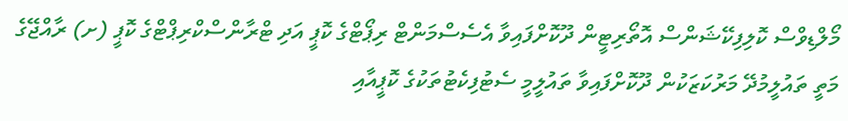މޯލްޑިވްސް ކޮލިފިކޭޝަންސް އޮތޯރިޓީން ދޫކޮށްފައިވާ އެސެސްމަންޓް ރިޕޯޓްގެ ކޮޕީ އަދި ޓްރާންސްކްރިޕްޓްގެ ކޮޕީ (ށ) ރާއްޖޭގެ މަތީ ތައުލީމުދޭ މަރުކަޒަކުން ދޫކޮށްފައިވާ ތައުލީމީ ސެޓުފިކެޓުތަކުގެ ކޮޕީއާއި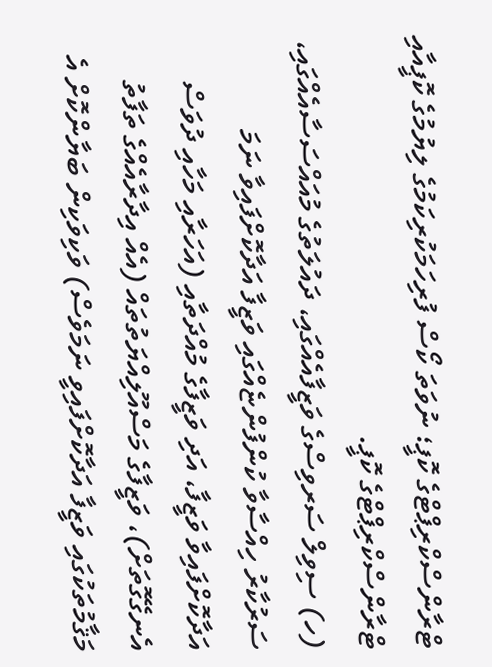ޓްރާންސްކްރިޕްޓްގެ ކޮޕީ؛ ނުވަތަ ކޯސް ފުރިހަމަކުރިކަމުގެ ލިޔުމުގެ ކޮޕީއާއި ޓްރާންސްކްރިޕްޓްގެ ކޮޕީ.
(ހ) ސިވިލް ސަރވިސްގެ ވަޒީފާއެއްގައި، ދައުލަތުގެ މުއައްސަސާއެއްގައި، ސަރުކާރު ހިއްސާވާ ކުންފުންޏެއްގައި ވަޒީފާ އަދާކޮށްފައިވާ ނަމަ އަދާކޮށްފައިވާ ވަޒީފާ، އަދި ވަޒީފާގެ މުއްދަތާއި (އަހަރާއި މަހާއި ދުވަސް އެނގޭގޮތަށް)، ވަޒީފާގެ މަސްއޫލިއްޔަތުތައް (އެއް އިދާރާއެއްގެ ތަފާތު މަޤާމުތަކުގައި ވަޒީފާ އަދާކޮށްފައިވީ ނަމަވެސް) ވަކިވަކިން ބަޔާންކޮށް އެ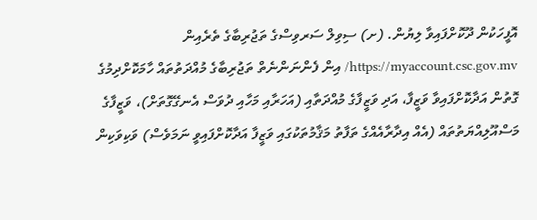އޮފީހަކުން ދޫކޮށްފައިވާ ލިޔުން. (ށ) ސިވިލް ސަރވިސްގެ ތަޖުރިބާގެ ތެރެއިން https://myaccount.csc.gov.mv/ އިން ފެންނަންނެތް ތަޖުރިބާގެ މުއްދަތުތައް ހާމަކޮށްދިމުގެ ގޮތުން އަދާކޮށްފައިވާ ވަޒީފާ، އަދި ވަޒީފާގެ މުއްދަތާއި (އަހަރާއި މަހާއި ދުވަސް އެނގޭގޮތަށް)، ވަޒީފާގެ މަސްއޫލިއްޔަތުތައް (އެއް އިދާރާއެއްގެ ތަފާތު މަޤާމުތަކުގައި ވަޒީފާ އަދާކޮށްފައިވީ ނަމަވެސް) ވަކިވަކިން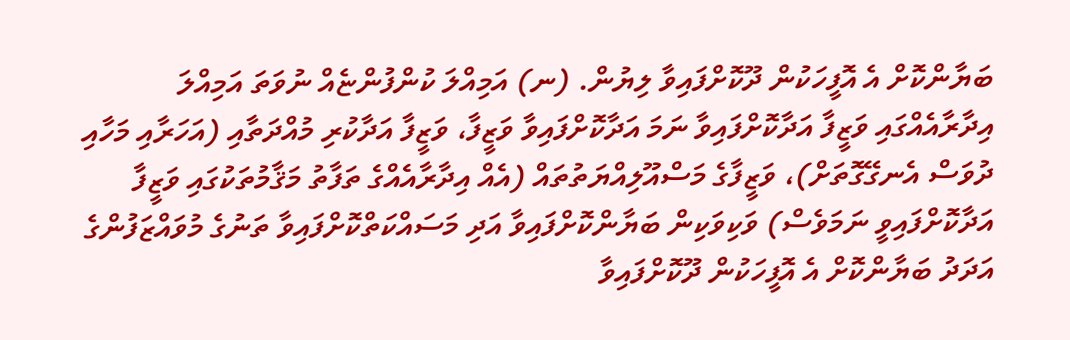ބަޔާންކޮށް އެ އޮފީހަކުން ދޫކޮށްފައިވާ ލިޔުން. (ނ) އަމިއްލަ ކުންފުންޏެއް ނުވަތަ އަމިއްލަ އިދާރާއެއްގައި ވަޒީފާ އަދާކޮށްފައިވާ ނަމަ އަދާކޮށްފައިވާ ވަޒީފާ، ވަޒީފާ އަދާކުރި މުއްދަތާއި (އަހަރާއި މަހާއި ދުވަސް އެނގޭގޮތަށް)، ވަޒީފާގެ މަސްއޫލިއްޔަތުތައް (އެއް އިދާރާއެއްގެ ތަފާތު މަޤާމުތަކުގައި ވަޒީފާ އަދާކޮށްފައިވީ ނަމަވެސް) ވަކިވަކިން ބަޔާންކޮށްފައިވާ އަދި މަސައްކަތްކޮށްފައިވާ ތަނުގެ މުވައްޒަފުންގެ އަދަދު ބަޔާންކޮށް އެ އޮފީހަކުން ދޫކޮށްފައިވާ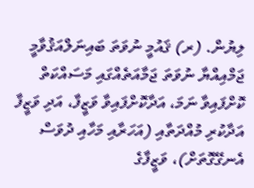ލިޔުން. (ރ) ޤައުމީ ނުވަތަ ބައިނަލްއަޤުވާމީ ޖަމްއިއްޔާ ނުވަތަ ޖަމާއަތެއްގައި މަސައްކަތް ކޮށްފައިވާ ނަމަ، އަދާކޮށްފައިވާ ވަޒީފާ، އަދި ވަޒީފާ އަދާކުރި މުއްދަތާއި (އަހަރާއި މަހާއި ދުވަސް އެނގޭގޮތަށް)، ވަޒީފާގެ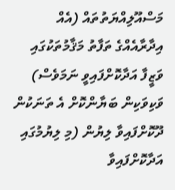މަސްއޫލިއްޔަތުތައް (އެއް އިދާރާއެއްގެ ތަފާތު މަޤާމުތަކުގައި ވަޒީފާ އަދާކޮށްފައިވީ ނަމަވެސް) ވަކިވަކިން ބަޔާންކޮށް އެ ތަނަކުން ދޫކޮށްފައިވާ ލިޔުން (މި ލިޔުމުގައި އަދާކޮށްފައިވާ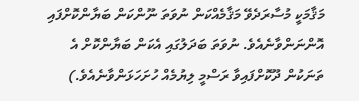މަޤާމަކީ މުސާރަދެވޭ މަޤާމެއްކަން ނުވަތަ ނޫންކަން ބަޔާންކޮށްފައި އޮންނަންވާނެއެވެ. ނުވަތަ ބަދަލުގައި އެކަން ބަޔާންކޮށް އެ ތަނަކުން ދޫކޮށްފައިވާ ރަސްމީ ލިޔުމެއް ހުށަހަޅަންވާނެއެވެ.)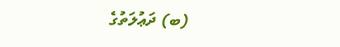(ބ) ދަޢުލަތުގެ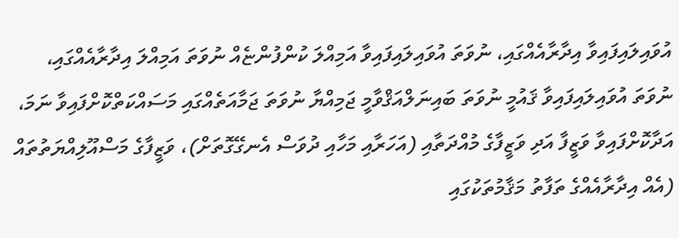އުވައިލައިފައިވާ އިދާރާއެއްގައި، ނުވަތަ އުވައިލައިފައިވާ އަމިއްލަ ކުންފުންޏެއް ނުވަތަ އަމިއްލަ އިދާރާއެއްގައި، ނުވަތަ އުވައިލައިފައިވާ ޤައުމީ ނުވަތަ ބައިނަލްއަޤްވާމީ ޖަމިއްޔާ ނުވަތަ ޖަމާއަތެއްގައި މަސައްކަތްކޮށްފައިވާ ނަމަ، އަދާކޮށްފައިވާ ވަޒީފާ އަދި ވަޒީފާގެ މުއްދަތާއި (އަހަރާއި މަހާއި ދުވަސް އެނގޭގޮތަށް)، ވަޒީފާގެ މަސްއޫލިއްޔަތުތައް (އެއް އިދާރާއެއްގެ ތަފާތު މަޤާމުތަކުގައި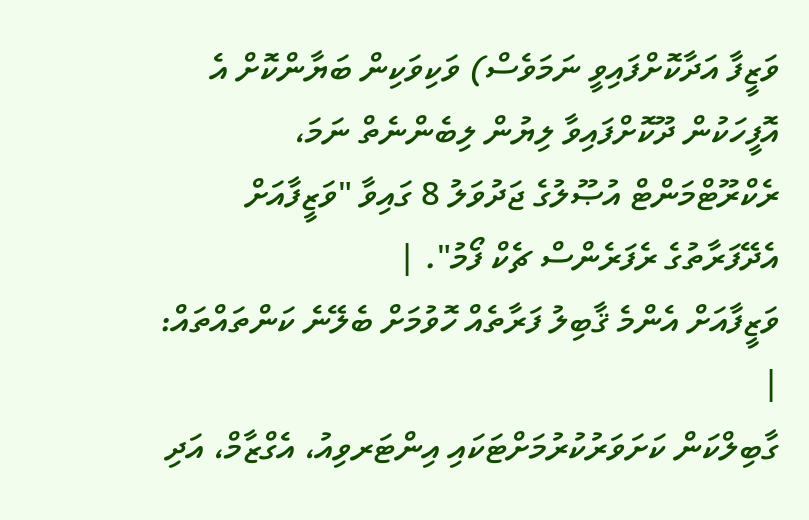ވަޒީފާ އަދާކޮށްފައިވީ ނަމަވެސް) ވަކިވަކިން ބަޔާންކޮށް އެ އޮފީހަކުން ދޫކޮށްފައިވާ ލިޔުން ލިބެންނެތް ނަމަ، ރެކްރޫޓްމަންޓް އުޞޫލުގެ ޖަދުވަލު 8 ގައިވާ "ވަޒީފާއަށް އެދޭފަރާތުގެ ރެފަރެންސް ޗެކް ފޯމު". |
ވަޒީފާއަށް އެންމެ ޤާބިލު ފަރާތެއް ހޮވުމަށް ބެލޭނެ ކަންތައްތައް: |
ގާބިލްކަން ކަށަވަރުކުރުމަށްޓަކައި އިންޓަރވިއު، އެގްޒާމް، އަދި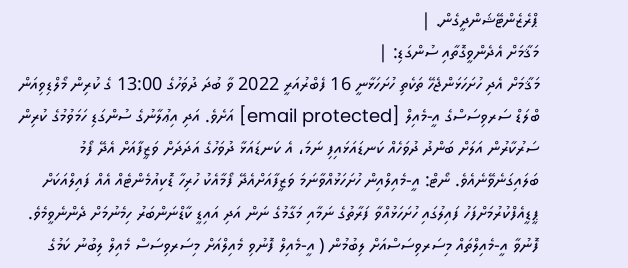ޕްރެޒެންޓޭޝަންދީގެން. |
މަޤާމަށް އެދެންވީގޮތާއި ސުންގަޑި: |
މަޤާމަށް އެދި ހުށަހަޅަންޖެހޭ ތަކެތި ހުށަހަޅާނީ 16 ފެބްރުއަރީ 2022 ވާ ބުދަ ދުވަހުގެ 13:00 ގެ ކުރިން މޯލްޑިވިއަން ބްލަޑް ސަރވިސަސްގެ އީ-މެއިލް [email protected] އަށެވެ. އަދި އިޢުލާނުގެ ސުންގަޑި ހަމަވުމުގެ ކުރިން ސަރުކާރުން އަލަށް ބަންދު ދުވަހެއް ކަނޑައަޅައިފި ނަމަ، އެ ކަނޑައަޅާ ދުވަހުގެ އަދަދަށް ވަޒީފާއަށް އެދޭ ފޯމު ބަލައިގަނެވޭނެއެވެ. ނޯޓް: އީ-މެއިލްއިން ހުށަހަޅުއްވާނަމަ ވަޒީފާއަށްއެދޭ ފޯމާއެކު ހުރިހާ ޑޮކިއުމެންޓެއް އެއް ފައިލްއަކަށް ޕީޑީއެފްކުރުމަށްފަހު ފައިލުގައި ހުށަހަޅުއްވާ ފަރާތުގެ ނަމާއި މަގާމުގެ ނަން އަދި އައިޑީ ކާޑްނަންބަރު ހިމެނުމަށް ދެންނެވީމެވެ. ފޮނުވާ އީ-މެއިލްތައް މިސަރވިސަސްއަށް ލިބުމުން ( އީ-މެއިލް ފޮނުވި މެއިލްއަށް މިސަރވިސަސް މެއިލް ލިބުނު ކަމުގެ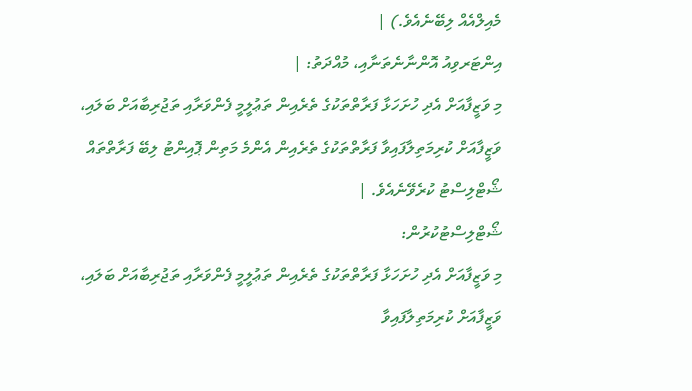މެއިލްއެއް ލިބޭނެއެވެ.) |
އިންޓަރވިއު އޮންނާނެތަނާއި، މުއްދަތު: |
މި ވަޒީފާއަށް އެދި ހުށަހަޅާ ފަރާތްތަކުގެ ތެރެއިން ތަޢުލީމީ ފެންވަރާއި ތަޖުރިބާއަށް ބަލައި، ވަޒީފާއަށް ކުރިމަތިލާފައިވާ ފަރާތްތަކުގެ ތެރެއިން އެންމެ މަތިން ޕޮއިންޓު ލިބޭ ފަރާތްތައް ޝޯޓްލިސްޓު ކުރެވޭނެއެވެ. |
ޝޯޓްލިސްޓުކުރުން:
މި ވަޒީފާއަށް އެދި ހުށަހަޅާ ފަރާތްތަކުގެ ތެރެއިން ތަޢުލީމީ ފެންވަރާއި ތަޖުރިބާއަށް ބަލައި، ވަޒީފާއަށް ކުރިމަތިލާފައިވާ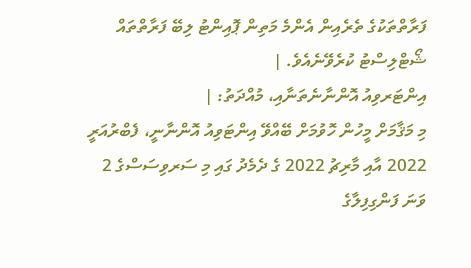ފަރާތްތަކުގެ ތެރެއިން އެންމެ މަތިން ޕޮއިންޓު ލިބޭ ފަރާތްތައް ޝޯޓްލިސްޓު ކުރެވޭނެއެވެ. |
އިންޓަރވިއު އޮންނާނެތަނާއި، މުއްދަތު: |
މި މަޤާމަށް މީހުން ހޮވުމަށް ބޭއްވޭ އިންޓަވިއު އޮންނާނީ، ފެބްރުއަރީ 2022 އާއި މާރިޗު 2022 ގެ ދެމެދު ގައި މި ސަރވިސަސްގެ 2 ވަނަ ފަންގިފިލާގެ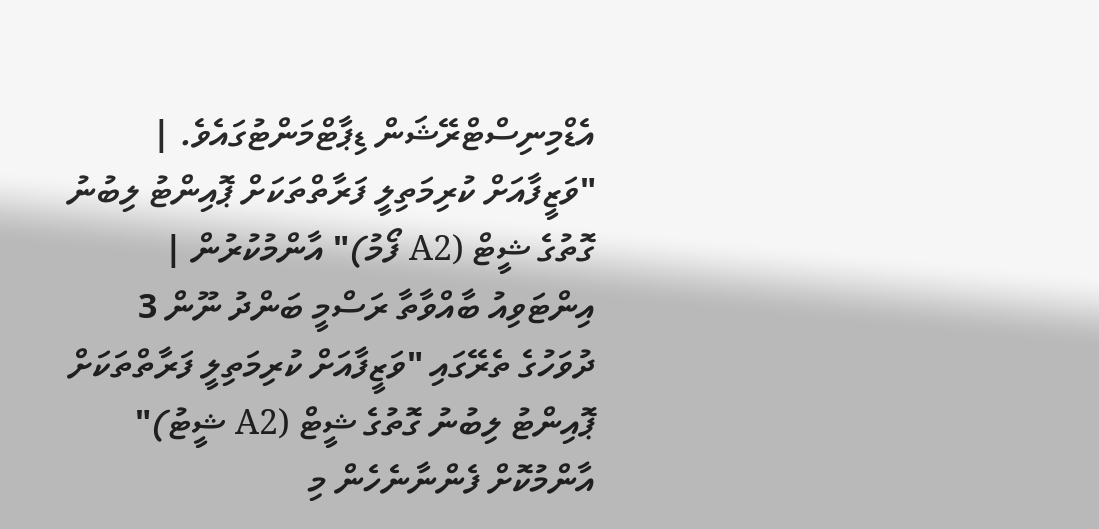އެޑްމިނިސްޓްރޭޝަން ޑިޕާޓްމަންޓުގައެވެ. |
"ވަޒީފާއަށް ކުރިމަތިލީ ފަރާތްތަކަށް ޕޮއިންޓު ލިބުނު ގޮތުގެ ޝީޓް (A2 ފޯމު)" އާންމުކުރުން |
އިންޓަވިއު ބާއްވާތާ ރަސްމީ ބަންދު ނޫން 3 ދުވަހުގެ ތެރޭގައި "ވަޒީފާއަށް ކުރިމަތިލީ ފަރާތްތަކަށް ޕޮއިންޓު ލިބުނު ގޮތުގެ ޝީޓް (A2 ޝީޓު)" އާންމުކޮށް ފެންނާނެހެން މި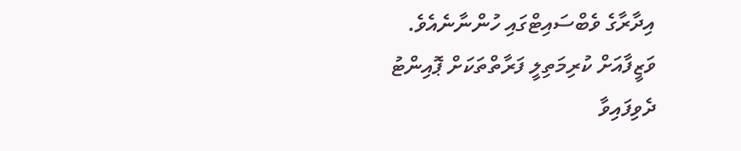އިދާރާގެ ވެބްސައިޓްގައި ހުންނާނެއެވެ. ވަޒީފާއަށް ކުރިމަތިލީ ފަރާތްތަކަށް ޕޮއިންޓު ދެވިފައިވާ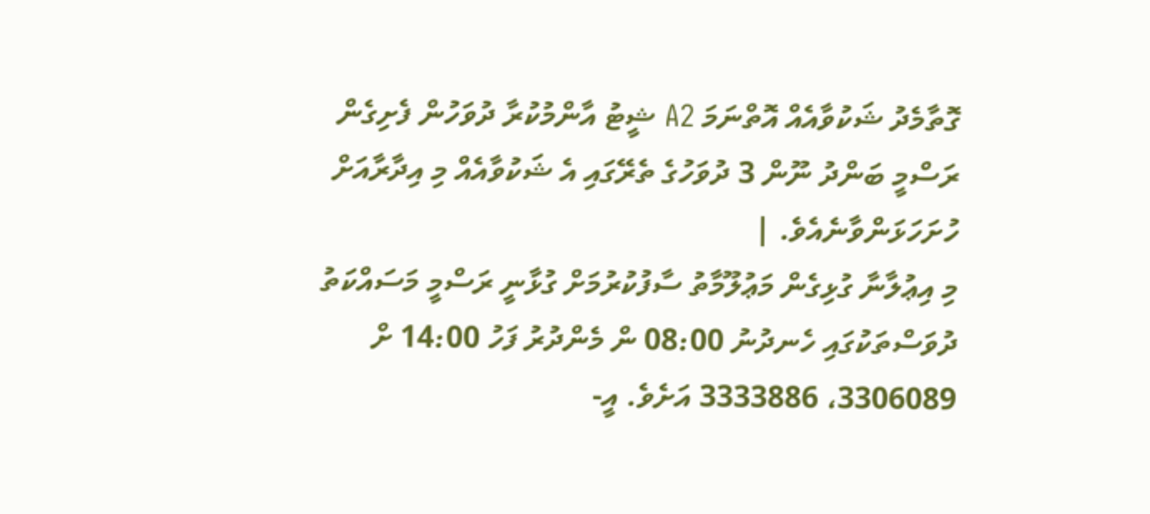ގޮތާމެދު ޝަކުވާއެއް އޮތްނަމަ A2 ޝީޓު އާންމުކުރާ ދުވަހުން ފެށިގެން ރަސްމީ ބަންދު ނޫން 3 ދުވަހުގެ ތެރޭގައި އެ ޝަކުވާއެއް މި އިދާރާއަށް ހުށަހަޅަންވާނެއެވެ. |
މި އިޢުލާނާ ގުޅިގެން މަޢުލޫމާތު ސާފުކުރުމަށް ގުޅާނީ ރަސްމީ މަސައްކަތު ދުވަސްތަކުގައި ހެނދުނު 08:00 ން މެންދުރު ފަހު 14:00 ށް 3306089، 3333886 އަށެވެ. އީ-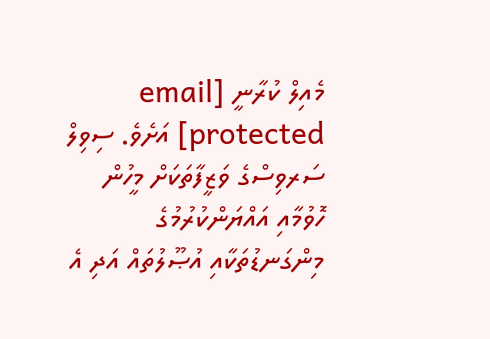މެއިލް ކުރާނީ [email protected] އަށެވެ. ސިވިލް ސަރވިސްގެ ވަޒީފާތަކަށް މީހުން ހޮވުމާއި އައްޔަންކުރުމުގެ މިންގަނޑުތަކާއި އުޞޫލުތައް އަދި އެ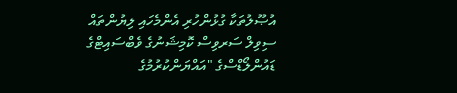އުޞޫލުތަކާ ގުޅުންހުރި އެންމެހައި ލިޔުންތައް ސިވިލް ސަރވިސް ކޮމިޝަނުގެ ވެބްސައިޓްގެ ޑައުންލޯޑްސްގެ "އައްޔަންކުރުމުގެ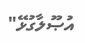އުޞޫލާގުޅޭ"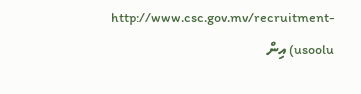http://www.csc.gov.mv/recruitment-usoolu) އިން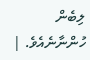ލިބެން ހުންނާނެއެވެ. |